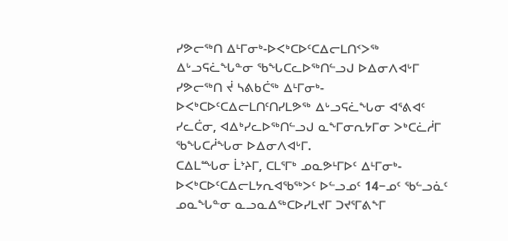ᓯᕗᓕᖅᑎ ᐃᒻᒥᓂᒃ-ᐅᐸᒃᑕᐅᑦᑕᐃᓕᒪᑎᑉᐳᖅ ᐃᒡᓗᕋᓛᖓᓐᓂ ᖃᖓᑕᓚᐅᖅᑎᓪᓗᒍ ᐅᐃᓂᐱᐊᒡᒥ
ᓯᕗᓕᖅᑎ ᔫ ᓴᕕᑲᑖᖅ ᐃᒻᒥᓂᒃ-ᐅᐸᒃᑕᐅᑦᑕᐃᓕᒪᑎᑦᑎᓯᒪᕗᖅ ᐃᒡᓗᕋᓛᖓᓂ ᐊᕐᕕᐊᑦ ᓯᓚᑖᓂ, ᐊᐃᒃᓯᓚᐅᖅᑎᓪᓗᒍ ᓇᖕᒥᓂᕆᔭᒥᓂ ᐳᒃᑕᓛᓲᒥ ᖃᖓᑕᓲᖓᓂ ᐅᐃᓂᐱᐊᒡᒥ.
ᑕᐃᒪᙵᓂ ᒫᔾᔨᒥ, ᑕᒪᕐᒥᒃ ᓄᓇᕗᒻᒥᐅᑦ ᐃᒻᒥᓂᒃ-ᐅᐸᒃᑕᐅᑦᑕᐃᓕᒪᔭᕆᐊᖃᖅᐳᑦ ᐅᓪᓗᓄᑦ 14−ᓄᑦ ᖃᓪᓗᓈᑦ ᓄᓇᖓᓐᓂ ᓇᓗᓇᐃᖅᑕᐅᓯᒪᔪᒥ ᑐᔪᕐᒥᕕᖕᒥ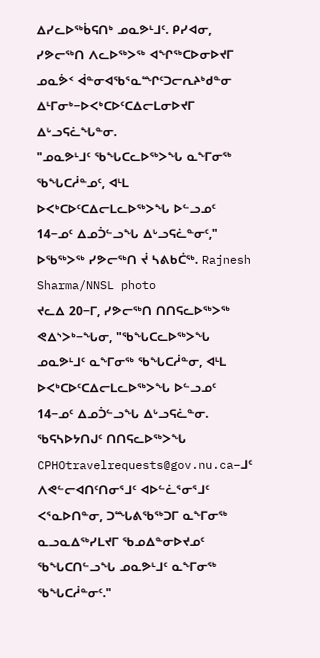ᐃᓯᓚᐅᖅᑳᕋᑎᒃ ᓄᓇᕗᒻᒧᑦ. ᑭᓯᐊᓂ, ᓯᕗᓕᖅᑎ ᐱᓚᐅᖅᐳᖅ ᐊᖏᖅᑕᐅᓂᐅᔪᒥ ᓄᓇᕘᑉ ᐋᓐᓂᐊᖃᕐᓇᙱᑦᑐᓕᕆᔨᒃᑯᓐᓂ ᐃᒻᒥᓂᒃ−ᐅᐸᒃᑕᐅᑦᑕᐃᓕᒪᓂᐅᔪᒥ ᐃᒡᓗᕋᓛᖓᓐᓂ.
"ᓄᓇᕗᒻᒧᑦ ᖃᖓᑕᓚᐅᖅᐳᖓ ᓇᖕᒥᓂᖅ ᖃᖓᑕᓲᓐᓄᑦ, ᐊᒻᒪ ᐅᐸᒃᑕᐅᑦᑕᐃᓕᒪᓚᐅᖅᐳᖓ ᐅᓪᓗᓄᑦ 14−ᓄᑦ ᐃᓄᑑᓪᓗᖓ ᐃᒡᓗᕋᓛᓐᓂᑦ," ᐅᖃᖅᐳᖅ ᓯᕗᓕᖅᑎ ᔫ ᓴᕕᑲᑖᖅ. Rajnesh Sharma/NNSL photo
ᔪᓚᐃ 20−ᒥ, ᓯᕗᓕᖅᑎ ᑎᑎᕋᓚᐅᖅᐳᖅ ᕙᐃᔅᐳᒃ−ᖓᓂ, "ᖃᖓᑕᓚᐅᖅᐳᖓ ᓄᓇᕗᒻᒧᑦ ᓇᖕᒥᓂᖅ ᖃᖓᑕᓲᓐᓂ, ᐊᒻᒪ ᐅᐸᒃᑕᐅᑦᑕᐃᓕᒪᓚᐅᖅᐳᖓ ᐅᓪᓗᓄᑦ 14−ᓄᑦ ᐃᓄᑑᓪᓗᖓ ᐃᒡᓗᕋᓛᓐᓂ. ᖃᕋᓴᐅᔭᑎᒍᑦ ᑎᑎᕋᓚᐅᖅᐳᖓ CPHOtravelrequests@gov.nu.ca−ᒧᑦ ᐱᕙᓪᓕᐊᑎᑦᑎᓂᕐᒧᑦ ᐊᐅᓪᓛᕐᓂᕐᒧᑦ ᐸᕐᓇᐅᑎᓐᓂ, ᑐᙵᕕᖃᖅᑐᒥ ᓇᖕᒥᓂᖅ ᓇᓗᓇᐃᖅᓯᒪᔪᒥ ᖃᓄᐃᓐᓂᐅᔪᓄᑦ ᖃᖓᑕᑎᓪᓗᖓ ᓄᓇᕗᒻᒧᑦ ᓇᖕᒥᓂᖅ ᖃᖓᑕᓲᓐᓂᑦ."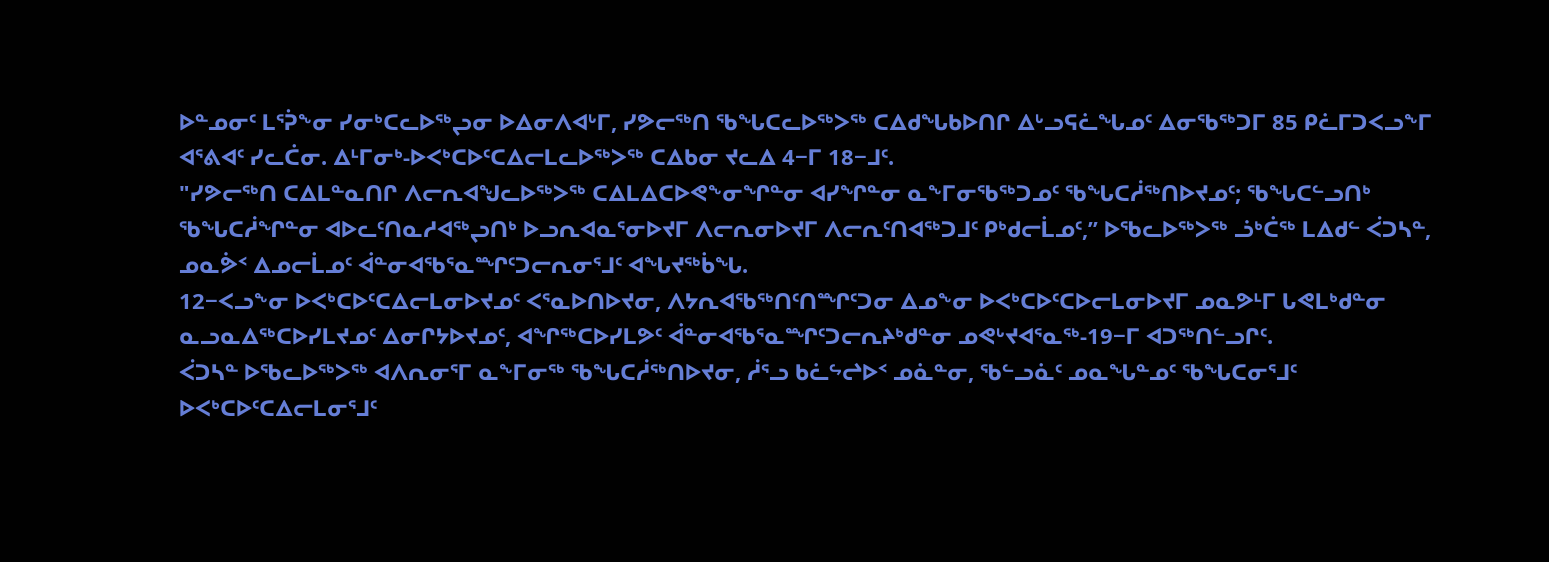ᐅᓐᓄᓂᑦ ᒪᕐᕉᖕᓂ ᓯᓂᒃᑕᓚᐅᖅᖢᓂ ᐅᐃᓂᐱᐊᒡᒥ, ᓯᕗᓕᖅᑎ ᖃᖓᑕᓚᐅᖅᐳᖅ ᑕᐃᑯᖓᑲᐅᑎᒋ ᐃᒡᓗᕋᓛᖓᓄᑦ ᐃᓂᖃᖅᑐᒥ 85 ᑭᓛᒥᑐᐸᓗᖕᒥ ᐊᕐᕕᐊᑦ ᓯᓚᑖᓂ. ᐃᒻᒥᓂᒃ-ᐅᐸᒃᑕᐅᑦᑕᐃᓕᒪᓚᐅᖅᐳᖅ ᑕᐃᑲᓂ ᔪᓚᐃ 4−ᒥ 18−ᒧᑦ.
"ᓯᕗᓕᖅᑎ ᑕᐃᒪᓐᓇᑎᒋ ᐱᓕᕆᐊᖑᓚᐅᖅᐳᖅ ᑕᐃᒪᐃᑕᐅᕙᖕᓂᖏᓐᓂ ᐊᓯᖏᓐᓂ ᓇᖕᒥᓂᖃᖅᑐᓄᑦ ᖃᖓᑕᓲᖅᑎᐅᔪᓄᑦ; ᖃᖓᑕᓪᓗᑎᒃ ᖃᖓᑕᓲᖏᓐᓂ ᐊᐅᓚᑦᑎᓇᓱᐊᖅᖢᑎᒃ ᐅᓗᕆᐊᓇᕐᓂᐅᔪᒥ ᐱᓕᕆᓂᐅᔪᒥ ᐱᓕᕆᑦᑎᐊᖅᑐᒧᑦ ᑭᒃᑯᓕᒫᓄᑦ,” ᐅᖃᓚᐅᖅᐳᖅ ᓘᒃᑖᖅ ᒪᐃᑯᓪ ᐹᑐᓴᓐ, ᓄᓇᕘᑉ ᐃᓄᓕᒫᓄᑦ ᐋᓐᓂᐊᖃᕐᓇᙱᑦᑐᓕᕆᓂᕐᒧᑦ ᐊᖓᔪᖅᑳᖓ.
12−ᐸᓗᖕᓂ ᐅᐸᒃᑕᐅᑦᑕᐃᓕᒪᓂᐅᔪᓄᑦ ᐸᕐᓇᐅᑎᐅᔪᓂ, ᐱᔭᕆᐊᖃᖅᑎᑦᑎᙱᑦᑐᓂ ᐃᓄᖕᓂ ᐅᐸᒃᑕᐅᑦᑕᐅᓕᒪᓂᐅᔪᒥ ᓄᓇᕗᒻᒥ ᒐᕙᒪᒃᑯᓐᓂ ᓇᓗᓇᐃᖅᑕᐅᓯᒪᔪᓄᑦ ᐃᓂᒋᔭᐅᔪᓄᑦ, ᐊᖏᖅᑕᐅᓯᒪᕗᑦ ᐋᓐᓂᐊᖃᕐᓇᙱᑦᑐᓕᕆᔨᒃᑯᓐᓂ ᓄᕙᒡᔪᐊᕐᓇᖅ-19−ᒥ ᐊᑐᖅᑎᓪᓗᒋᑦ.
ᐹᑐᓴᓐ ᐅᖃᓚᐅᖅᐳᖅ ᐊᐱᕆᓂᕐᒥ ᓇᖕᒥᓂᖅ ᖃᖓᑕᓲᖅᑎᐅᔪᓂ, ᓲᕐᓗ ᑲᓛᖦᖠᐅᑉ ᓄᓈᓐᓂ, ᖃᓪᓗᓈᑦ ᓄᓇᖓᓐᓄᑦ ᖃᖓᑕᓂᕐᒧᑦ ᐅᐸᒃᑕᐅᑦᑕᐃᓕᒪᓂᕐᒧᑦ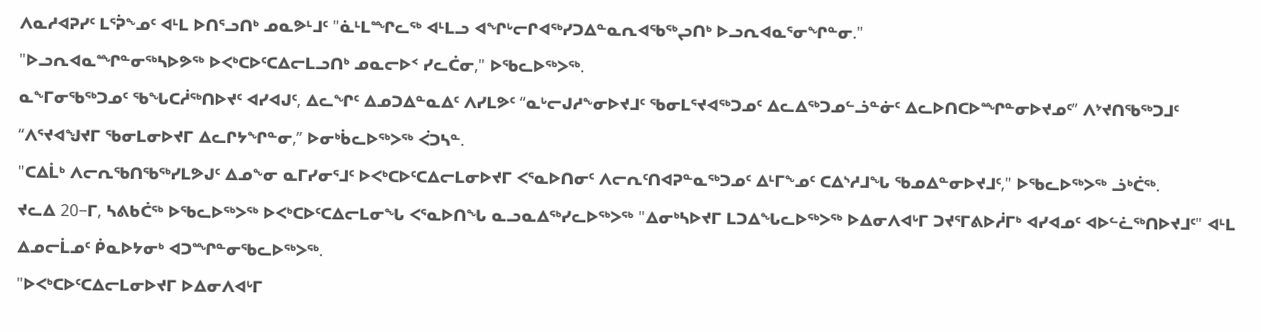ᐱᓇᓱᐊᕈᓯᑦ ᒪᕐᕉᖕᓄᑦ ᐊᒻᒪ ᐅᑎᕐᓗᑎᒃ ᓄᓇᕗᒻᒧᑦ "ᓈᒻᒪᙱᓚᖅ ᐊᒻᒪᓗ ᐊᖏᒡᓕᒋᐊᖅᓯᑐᐃᓐᓇᕆᐊᖃᖅᖢᑎᒃ ᐅᓗᕆᐊᓇᕐᓂᖏᓐᓂ."
"ᐅᓗᕆᐊᓇᙱᓐᓂᖅᓴᐅᕗᖅ ᐅᐸᒃᑕᐅᑦᑕᐃᓕᒪᓗᑎᒃ ᓄᓇᓕᐅᑉ ᓯᓚᑖᓂ," ᐅᖃᓚᐅᖅᐳᖅ.
ᓇᖕᒥᓂᖃᖅᑐᓄᑦ ᖃᖓᑕᓲᖅᑎᐅᔪᑦ ᐊᓯᐊᒍᑦ, ᐃᓚᖏᑦ ᐃᓄᑐᐃᓐᓇᐃᑦ ᐱᓯᒪᕗᑦ “ᓇᒡᓕᒍᓱᖕᓂᐅᔪᒧᑦ ᖃᓂᒪᕐᔪᐊᖅᑐᓄᑦ ᐃᓚᐃᖅᑐᓄᓪᓘᓐᓃᑦ ᐃᓚᐅᑎᑕᐅᙱᓐᓂᐅᔪᓄᑦ” ᐱᔾᔪᑎᖃᖅᑐᒧᑦ “ᐱᕐᔪᐊᖑᔪᒥ ᖃᓂᒪᓂᐅᔪᒥ ᐃᓚᒋᔭᖏᓐᓂ,” ᐅᓂᒃᑳᓚᐅᖅᐳᖅ ᐹᑐᓴᓐ.
"ᑕᐃᒫᒃ ᐱᓕᕆᖃᑎᖃᖅᓯᒪᕗᒍᑦ ᐃᓄᖕᓂ ᓇᒥᓯᓂᕐᒧᑦ ᐅᐸᒃᑕᐅᑦᑕᐃᓕᒪᓂᐅᔪᒥ ᐸᕐᓇᐅᑎᓂᑦ ᐱᓕᕆᑦᑎᐊᕈᓐᓇᖅᑐᓄᑦ ᐃᒻᒥᖕᓄᑦ ᑕᐃᔅᓱᒧᖓ ᖃᓄᐃᓐᓂᐅᔪᒧᑦ," ᐅᖃᓚᐅᖅᐳᖅ ᓘᒃᑖᖅ.
ᔪᓚᐃ 20−ᒥ, ᓴᕕᑲᑖᖅ ᐅᖃᓚᐅᖅᐳᖅ ᐅᐸᒃᑕᐅᑦᑕᐃᓕᒪᓂᖓ ᐸᕐᓇᐅᑎᖓ ᓇᓗᓇᐃᖅᓯᓚᐅᖅᐳᖅ "ᐃᓂᒃᓴᐅᔪᒥ ᒪᑐᐃᖓᓚᐅᖅᐳᖅ ᐅᐃᓂᐱᐊᒡᒥ ᑐᔪᕐᒥᕕᐅᓲᒥᒃ ᐊᓯᐊᓄᑦ ᐊᐅᓪᓛᖅᑎᐅᔪᒧᑦ" ᐊᒻᒪ ᐃᓄᓕᒫᓄᑦ ᑮᓇᐅᔭᓂᒃ ᐊᑐᙱᓐᓂᖃᓚᐅᖅᐳᖅ.
"ᐅᐸᒃᑕᐅᑦᑕᐃᓕᒪᓂᐅᔪᒥ ᐅᐃᓂᐱᐊᒡᒥ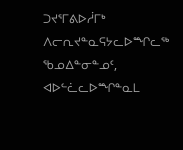ᑐᔪᕐᒥᕕᐅᓲᒥᒃ ᐱᓕᕆᔪᓐᓇᕋᔭᓚᐅᙱᓚᖅ ᖃᓄᐃᓐᓂᓐᓄᑦ, ᐊᐅᓪᓛᓚᐅᙱᓐᓇᒪ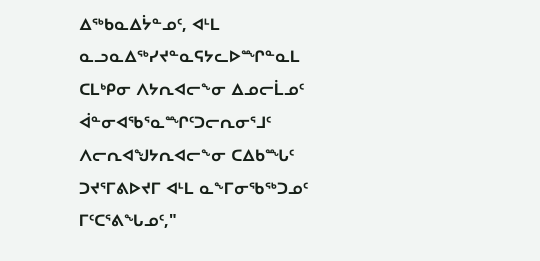ᐃᖅᑲᓇᐃᔮᓐᓄᑦ, ᐊᒻᒪ ᓇᓗᓇᐃᖅᓯᔪᓐᓇᕋᔭᓚᐅᙱᓐᓇᒪ ᑕᒪᒃᑭᓂ ᐱᔭᕆᐊᓕᖕᓂ ᐃᓄᓕᒫᓄᑦ ᐋᓐᓂᐊᖃᕐᓇᙱᑦᑐᓕᕆᓂᕐᒧᑦ ᐱᓕᕆᐊᖑᔭᕆᐊᓕᖕᓂ ᑕᐃᑲᙵᑦ ᑐᔪᕐᒥᕕᐅᔪᒥ ᐊᒻᒪ ᓇᖕᒥᓂᖃᖅᑐᓄᑦ ᒥᑦᑕᕐᕕᖓᓄᑦ,"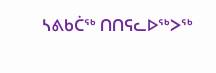ᓴᕕᑲᑖᖅ ᑎᑎᕋᓚᐅᖅᐳᖅ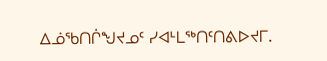ᐃᓅᖃᑎᒌᖑᔪᓄᑦ ᓯᐊᒻᒪᖅᑎᑦᑎᕕᐅᔪᒥ.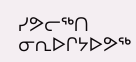ᓯᕗᓕᖅᑎ ᓂᕆᐅᒋᔭᐅᕗᖅ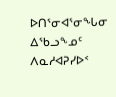ᐅᑎᕐᓂᐊᕐᓂᖓᓂ ᐃᖃᓗᖕᓄᑦ ᐱᓇᓱᐊᕈᓯᐅᑉ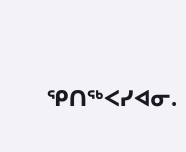ᕿᑎᖅᐸᓯᐊᓂ.